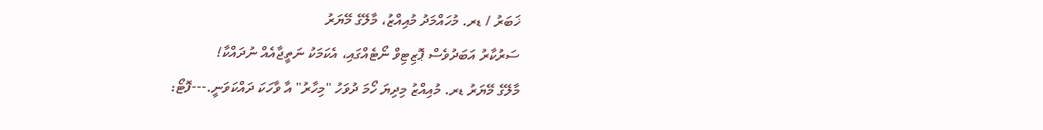ޚަބަރު / ޑރ. މުހައްމަދު މުއިއްޒު، މާލޭގެ މޭޔަރު
ސަރުކާރު އަބަދުވެސް ޕޮޒިޓިވް ނޯޓެއްގައި، އެކަމަކު ނަތީޖާއެއް ނުދައްކާ!
މާލޭގެ މޭޔަރު ޑރ. މުއިއްޒު މިދިޔަ ހޯމަ ދުވަހު "މިހާރު" އާ ވާހަކަ ދައްކަވަނީ.---ފޮޓޯ: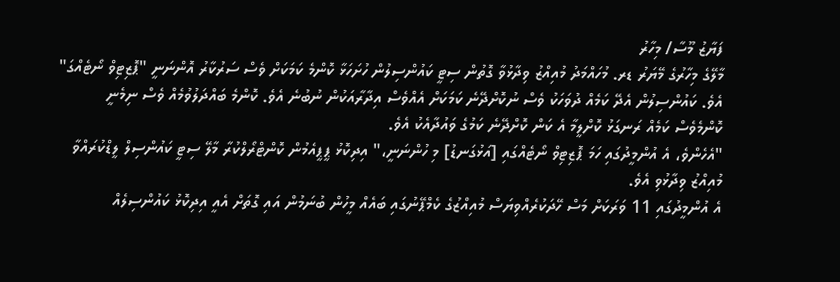ފަޔާޒު މޫސާ/ މިހާރު
މާލޭގެ މިހާރުގެ މޭޔަރު ޑރ. މުހައްމަދު މުއިއްޒު ވިދާޅުވާ ގޮތުން ސިޓީ ކައުންސިލުން ހުށަހަޅާ ކޮންމެ ކަމަކަށް ވެސް ސަރުކާރު އޮންނަނީ "ޕޮޒިޓިވް ނޯޓެއްގަ" އެވެ. ކައުންސިލުން އެދޭ ކަމެއް ދުވަހަކު ވެސް ނުކޮށްދޭނެ ކަމަކަށް އެއްވެސް އިދާރާއަކުން ނުބުނެ އެވެ. ކޮންމެ ބައްދަލުވުމެއް ވެސް ނިމެނީ ކޮންމެވެސް ކަމެއް ރަނގަޅު ކޮށްލީމާ އެ ކަން ކޮށްދޭނެ ކަމުގެ ވައުދާއެކު އެވެ.
"އެހެންވެ، އެ އުންމީދުގައި ހަމަ ޕޮޒިޓިވް ނޯޓެއްގައި [އަޅުގަނޑު] މި ހުންނަނީ،" އިދިކޮޅު ޕީޕީއެމުން ކޮންޓްރޯލްކުރާ މާލޭ ސިޓީ ކައުންސިލް ލީޑްކުރައްވާ މުއިއްޒު ވިދާޅުވި އެވެ.
އެ އުންމީދުގައި 11 ވަރަކަށް މަސް ހޭދަކުރެއްވިޔަސް މުއިއްޒުގެ ކެމްޕޭނުގައި ބައެއް މީހުން ބުނަމުން އައި ގޮތަށް އެއީ އިދިކޮޅު ކައުންސިލެއް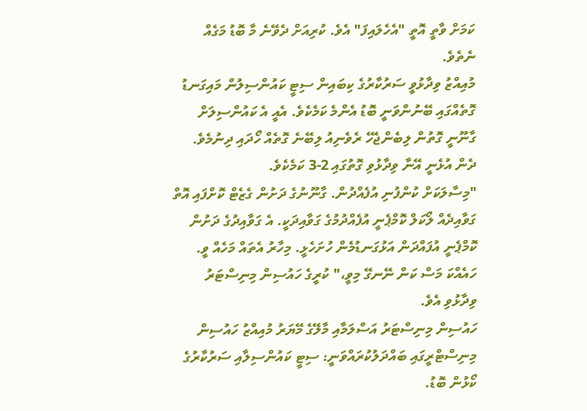ކަމަށް ވާތީ އޮތީ "އެހެލައިފަ" އެވެ. ކުރިއަށް ދެވޭނެ މާ ބޮޑު މަގެއް ނެތެވެ.
މުއިއްޒު ވިދާޅުވީ ސަރުކާރުގެ ކިބައިން ސިޓީ ކައުންސިލުން މައިގަނޑު ގޮތެއްގައި ބޭނުންވަނީ ބޮޑު އެންމެ ކަމެކެވެ. އެއީ އެ ކައުންސިލަށް ގާނޫނީ ގޮތުން ލިބެންޖެހޭ ރެވެނިއު ލިބޭނެ ގޮތެއް ހޯދައި ދިނުމެވެ. ދެން އުޅެނީ އޭނާ ވިދާޅުވި ގޮތުގައި 2-3 ކަމެކެވެ.
"މިސާލަކަށް ކުންފުނި އުފެއްދުން. ގާނޫނުގެ ދަށުން ގެޒެޓް ކޮށްފައި އޮތް ގަވާއިދެއް ލޯކަލް ކޮމްޕެނީ އުފެއްދުމުގެ ގަވާއިދަކީ. އެ ގަވާއިދުގެ ދަށުން ކޮމްޕެނީ އުފައްދަން އަޅުގަނޑުމެން ހުށަހެޅީ. މިހާރު އެތައް މަހެއް ވީ. ހައެއްކަ މަސް ކަން ނޭނގޭ މިވީ،" ކުރީގެ ހައުސިން މިނިސްޓަރު ވިދާޅުވި އެވެ.
ހައުސިން މިނިސްޓަރު އަސްލަމާއި މާލޭގެ މޭޔަރު މުއިއްޒު ހައުސިން މިނިސްޓްރީގައި ބައްދަލުކުރައްވަނީ: ސިޓީ ކައުންސިލާއި ސަރުކާރުގެ ކޯޅުން ބޮޑު.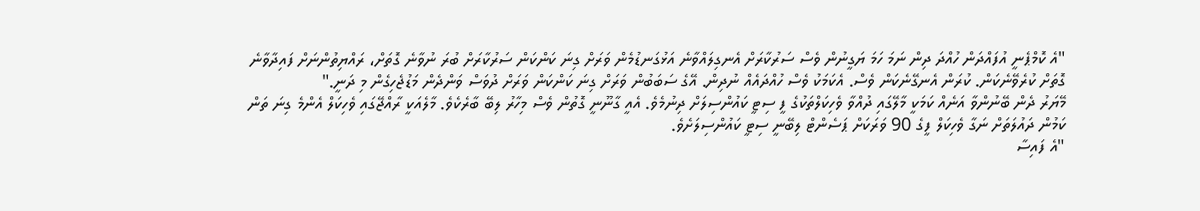"އެ ކޮމްޕެނީ އުފައްދަން ހުއްދަ ދިން ނަމަ ހަމަ ޔަގީނުން ވެސް ސަރުކާރަށް އެނގިލައްވާނެ އަޅުގަނޑުމެން ވަރަށް ގިނަ ކަންކަން ސަރުކާރަށް ބުރަ ނުވާނެ ގޮތަށް، ރައްޔިތުންނަށް ފައިދާވާނެ ގޮތަށް ކުރެވޭނެކަން. ކުރަން އެނގޭނެކަން ވެސް. އެކަމަކު ވެސް ހުއްދައެއް ނުދިން. އޭގެ ސަބަބުން ވަރަށް ގިނަ ކަންކަން ވަރަށް ދުވަސް ވަންދެން މަޑުޖެހިގެން މި ދަނީ."
މޭޔަރު ދެން ބޭނުންވާ އަނެއް ކަމަކީ މާލޭގައި ދުއްވާ ވެހިކަލްތަކުގެ ފީ ސިޓީ ކައުންސިލަށް ދިނުމެވެ. އެއީ ގާނޫނީ ގޮތުން ވެސް މިހާރު ލިބޭ ބާރެކެވެ. މާލެއަކީ ރާއްޖޭގައި ވެހިކަލް އެންމެ ގިނަ ތަން ކަމުން ދައުލަތަށް ނަގާ ވެހިކަލް ފީގެ 90 ވަރަކަށް ޕަސެންޓް ލިބޭނީ ސިޓީ ކައުންސިލަށެވެ.
"އެ ފައިސާ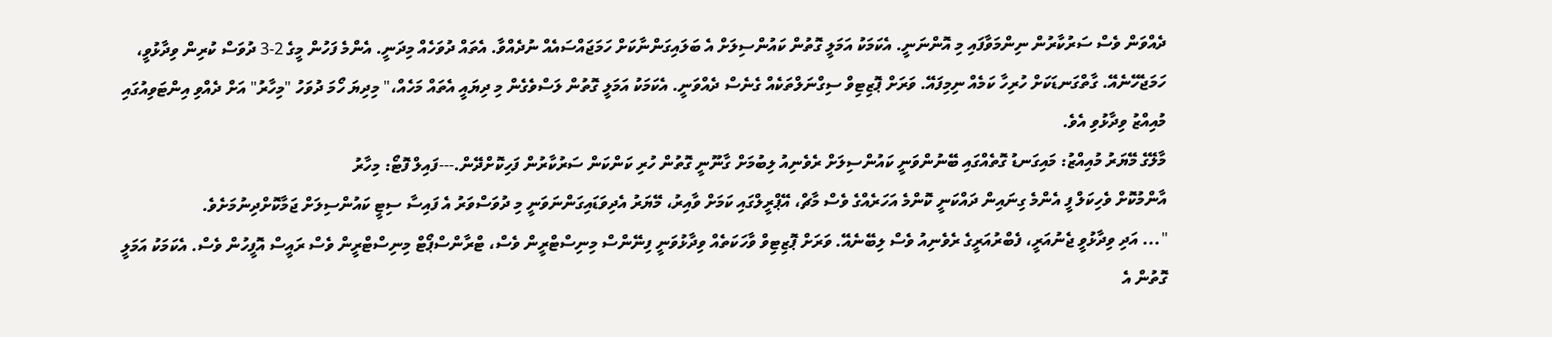ދެއްވަން ވެސް ސަރުކާރުން ނިންމަވާފައި މި އޮންނަނީ. އެކަމަކު އަމަލީ ގޮތުން ކައުންސިލަށް އެ ބަލައިގަންނާކަށް ހަމަޖައްސައެއް ނުދެއްވާ. އެތައް ދުވަހެއް މިދަނީ. އެންމެ ފަހުން މީގެ 2-3 ދުވަސް ކުރިން ވިދާޅުވީ، ހަމަޖެހޭނެއޭ. ގާތްގަނޑަކަށް ހުރިހާ ކަމެއް ނިމިފައޭ. ވަރަށް ޕޮޒިޓިވް ސިގްނަލްތަކެއް ގެނެސް ދެއްވަނީ. އެކަމަކު އަމަލީ ގޮތުން ލަސްވެގެން މި ދިޔައީ އެތައް މަހެއް،" މިދިޔަ ހޯމަ ދުވަހު "މިހާރު" އަށް ދެއްވި އިންޓަވިއުގައި މުއިއްޒު ވިދާޅުވި އެވެ.
މާލޭގެ މޭޔަރު މުއިއްޒު: މައިގަނޑު ގޮތެއްގައި ބޭނުންވަނީ ކައުންސިލަށް ރެވެނިއު ލިބުމަށް ގާނޫނީ ގޮތުން ހުރި ކަންކަން ސަރުކާރުން ފަހިކޮށްދޭން.---ފައިލް ފޮޓޯ: މިހާރު
އާންމުކޮށް ވެހިކަލް ފީ އެންމެ ގިނައިން ދައްކަނީ ކޮންމެ އަހަރެއްގެ ވެސް މާޗް، އޭޕްރީލްގައި ކަމަށް ވާއިރު، މޭޔަރު އެދިވަޑައިގަންނަވަނީ މި ދުވަސްވަރު އެ ފައިސާ ސިޓީ ކައުންސިލަށް ޖަމާކޮށްދިނުމަށެވެ.
"... އަދި ވިދާޅުވީ ޖެނުއަރީ، ފެބްރުއަރީގެ ރެވެނިއު ވެސް ލިބޭނެއޭ. ވަރަށް ޕޮޒިޓިވް ވާހަކަތެއް ވިދާޅުވަނީ ފިނޭންސް މިނިސްޓްރީން ވެސް، ޓްރާންސްޕޯޓް މިނިސްޓްރީން ވެސް ރައީސް އޮފީހުން ވެސް. އެކަމަކު އަމަލީ ގޮތުން އެ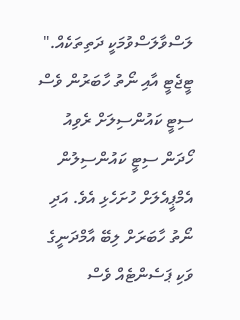ލަސްވާލަސްވުމަކީ ދަތިތަކެއް."
ޓީޖެޓީ އާއި ނޯތު ހާބަރުން ވެސް ސިޓީ ކައުންސިލަށް ރެވިއު ހޯދަން ސިޓީ ކައުންސިލުން އެމްޕީއެލަށް ހުށަހެޅި އެވެ. އަދި ނޯތު ހާބަރަށް ލިބޭ އާމްދަނީގެ ވަކި ޕަސެންޓެއް ވެސް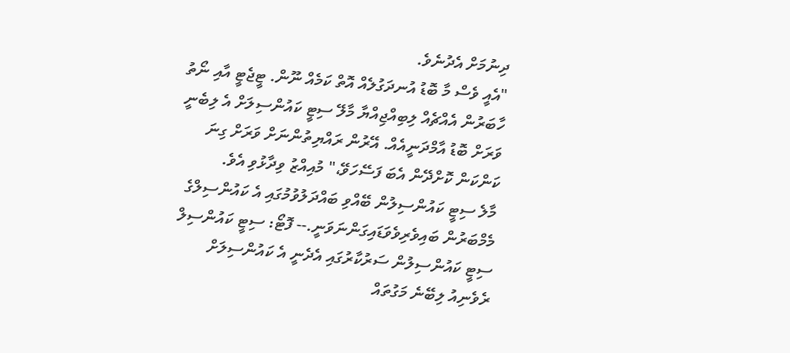ދިނުމަށް އެދުނެވެ.
"އެއީ ވެސް މާ ބޮޑު އުނދަގުލެއް އޮތް ކަމެއް ނޫން. ޓީޖެޓީ އާއި ނޯތު ހާބަރުން އެއްޗެއް ލިބިއްޖިއްޔާ މާލޭ ސިޓީ ކައުންސިލަށް އެ ލިބެނީ ވަރަށް ބޮޑު އާމްދަނީއެއް. އޭރުން ރައްޔިތުންނަށް ވަރަށް ގިނަ ކަންކަން ކޮށްދޭން އެބަ ފަސޭހަވޭ،" މުއިއްޒު ވިދާޅުވި އެވެ.
މާލެ ސިޓީ ކައުންސިލުން ބޭއްވި ބައްދަލުވުމުގައި އެ ކައުންސިލްގެ މެމްބަރުން ބައިވެރިވެވަޑައިގަންނަވަނީ.-- ފޮޓޯ: ސިޓީ ކައުންސިލް
ސިޓީ ކައުންސިލުން ސަރުކާރުގައި އެދެނީ އެ ކައުންސިލަށް ރެވެނިއު ލިބޭނެ މަގުތައް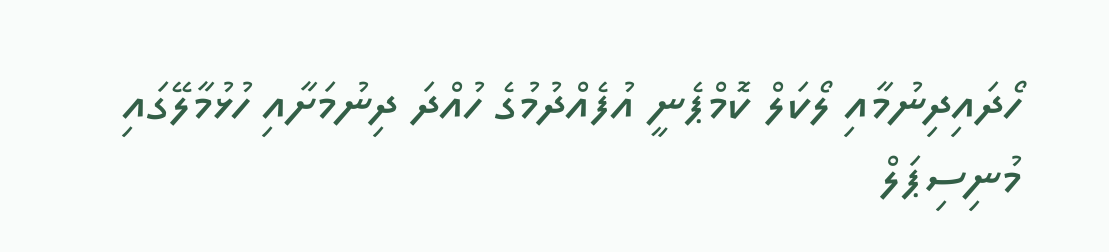ހޯދައިދިނުމާއި ލޯކަލް ކޮމްޕެނީ އުފެއްދުމުގެ ހުއްދަ ދިނުމަށާއި ހުޅުމާލޭގައި މުނިސިޕަލް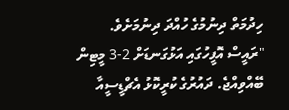ހިދުމަތް ދިނުމުގެ ހުއްދަ ދިނުމަށެވެ.
"ރައީސް އޮފީހުގައި އަޅުގަނޑަށް 2-3 މީޓިން ބޭއްވިއްޖެ. ދައުރުގެ ކުރީކޮޅު އެޗްޑީސީއާ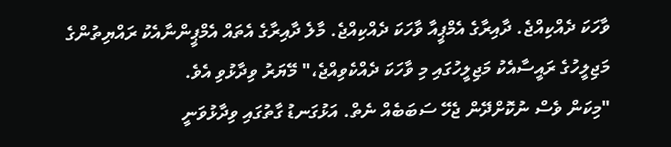ވާހަކަ ދެއްކިއްޖެ. ދާއިރާގެ އެމްޕީއާ ވާހަކަ ދެއްކިއްޖެ. މާލެ ދާއިރާގެ އެތައް އެމްޕީންނާއެކު ރައްޔިތުންގެ މަޖިލީހުގެ ރައީސާއެކު މަޖިލީހުގައި މި ވާހަކަ ދެއްކެވިއްޖެ،" މޭޔަރު ވިދާޅުވި އެވެ.
"މިކަން ވެސް ނުކޮށްދޭން ޖެހޭ ސަބަބެއް ނެތް. އަޅުގަނޑު ގާތުގައި ވިދާޅުވަނީ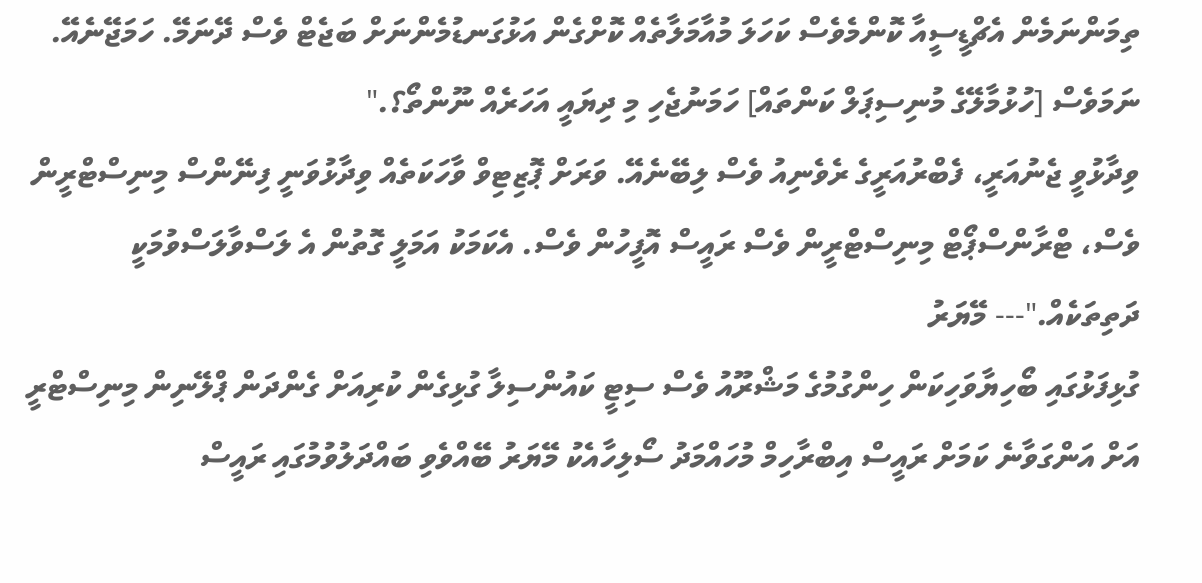ތިމަންނަމެން އެޗްޑީސީއާ ކޮންމެވެސް ކަހަލަ މުއާމަލާތެއް ކޮށްގެން އަޅުގަނޑުމެންނަށް ބަޖެޓް ވެސް ދޭނަމޭ. ހަމަޖޭނެއޭ. ނަމަވެސް [ހުޅުމާލޭގެ މުނިސިޕަލް ކަންތައް] ހަމަނުޖެހި މި ދިޔައީ އަހަރެއް ނޫންތޯ؟."
ވިދާޅުވީ ޖެނުއަރީ، ފެބްރުއަރީގެ ރެވެނިއު ވެސް ލިބޭނެއޭ. ވަރަށް ޕޮޒިޓިވް ވާހަކަތެއް ވިދާޅުވަނީ ފިނޭންސް މިނިސްޓްރީން ވެސް، ޓްރާންސްޕޯޓް މިނިސްޓްރީން ވެސް ރައީސް އޮފީހުން ވެސް. އެކަމަކު އަމަލީ ގޮތުން އެ ލަސްވާލަސްވުމަކީ ދަތިތަކެއް."--- މޭޔަރު
ގުޅިފަޅުގައި ބޯހިޔާވަހިކަން ހިންގުމުގެ މަޝްރޫއު ވެސް ސިޓީ ކައުންސިލާ ގުޅިގެން ކުރިއަށް ގެންދަން ޕްލޭނިން މިނިސްޓްރީ އަށް އަންގަވާނެ ކަމަށް ރައީސް އިބްރާހިމް މުހައްމަދު ސޯލިހާއެކު މޭޔަރު ބޭއްވެވި ބައްދަލުވުމުގައި ރައީސް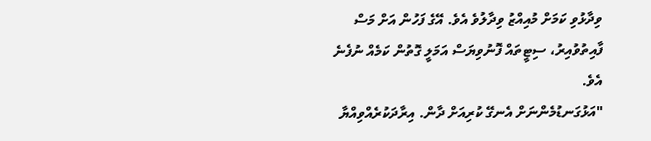ވިދާޅުވި ކަމަށް މުއިއްޒު ވިދާލުވެ އެވެ. އޭގެ ފަހުން އަށް މަސް ފާއިތުވުއިރު، ސިޓީތައް ފޮނުވިޔަސް އަމަލީ ގޮތުން ކަމެއް ނުފެނެ އެވެ.
"އަޅުގަނޑުމެންނަށް އެނގޭ ކުރިއަށް ދާން. އިރާދަކުރެއްވިއްޔާ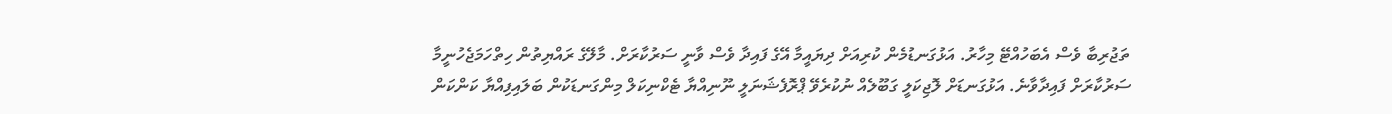ތަޖުރިބާ ވެސް އެބަހުއްޓޭ މިހާރު. އަޅުގަނޑުމެން ކުރިއަށް ދިޔައީމާ އޭގެ ފައިދާ ވެސް ވާނީ ސަރުކާރަށް. މާލޭގެ ރައްޔިތުން ހިތްހަމަޖެހުނީމާ ސަރުކާރަށް ފައިދާވާނެ. އަޅުގަނޑަށް ލޮޖިކަލީ ގަބޫލެއް ނުކުރެވޭ ޕްރޮފެޝަނަލީ ނޫނިއްޔާ ޓެކްނިކަލް މިންގަނޑަކުން ބަލައިފިއްޔާ ކަންކަން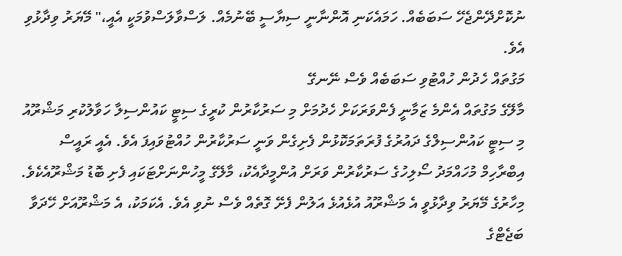ނުކޮށްދޭންޖެހޭ ސަބަބެއް. ހަމައެކަނި އޮންނާނީ ސިޔާސީ ބޭނުމެއް. ލަސްވާލަސްވުމަކީ އެއީ،" މޭޔަރު ވިދާޅުވި އެވެ.
މަގުތައް ހެދުން ހުއްޓުވި ސަބަބެއް ވެސް ނޭނގޭ
މާލޭގެ މަގުތައް އެންމެ ޒަމާނީ ފެންވަރަކަށް ހެދުމަށް މި ސަރުކާރުން ކުރީގެ ސިޓީ ކައުންސިލާ ހަވާލުކުރި މަޝްރޫއު މި ސިޓީ ކައުންސިލްގެ ދައުރުގެ ފުރަތަމަކޮޅުން ފެށިގެން ވަނީ ސަރުކާރުން ހުއްޓުވައިފަ އެވެ. އެއީ ރައީސް އިބްރާހިމް މުހައްމަދު ސޯލިހުގެ ސަރުކާރުން ވަރަށް އުންމީދާއެކު، މާލޭގެ މީހުންނަށްޓަކައި ފެށި ބޮޑު މަޝްރޫއެކެވެ.
މިހާރުގެ މޭޔަރު ވިދާޅުވީ އެ މަޝްރޫއު އުޅެއުޅެ އަލުން ފެށޭ ގޮތެއް ވެސް ނުވި އެވެ. އެކަމަކު، އެ މަޝްރޫއަށް ހޭދަވާ ބަޖެޓްގެ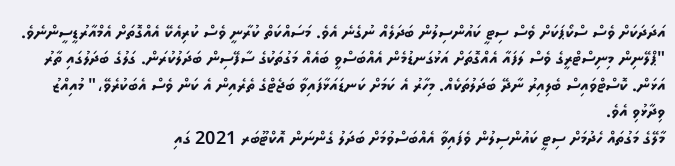އަދަދަކަށް ވެސް ސްކޯޕަކަށް ވެސް ސިޓީ ކައުންސިލުން ބަދަލެއް ނުގެނެ އެވެ. މަސައްކަތް ކުރާނީ ވެސް ކުރިއެކޭ އެއްގޮތަށް އެމްއާރުޑީސީންނެވެ.
"ޕްލޭނިން މިނިސްޓްރީގެ ވެސް ލަފައާ އެއްގޮތަށް އަޅުގަނޑުމެން އެއްބަސްވީ ބައެއް މަގުތަކުގެ ސާފޭސިން ބަދަލުކުރަން. ގަލުގެ ބަދަލުގައި ތާރު އަޅަން. ކޮސްޓްވައިސް ބެލިއިރު ނާދޭ ބަދަލުތަކެއް. މިހާރު އެ ކަމަށް ކަނޑައަޅާފައިވާ ބަޖެޓްގެ ތެރެއިން އެ ކަން ވެސް އެބަކުރެވޭ،" މުއިއްޒު ވިދާޅުވި އެވެ.
މާލޭގެ މަގުތައް ހެދުމަށް ސިޓީ ކައުންސިލުން ވެފައިވާ އެއްބަސްވުމަށް ބަދަލު ގެންނަން އޮކްޓޫބަރ 2021 ގައި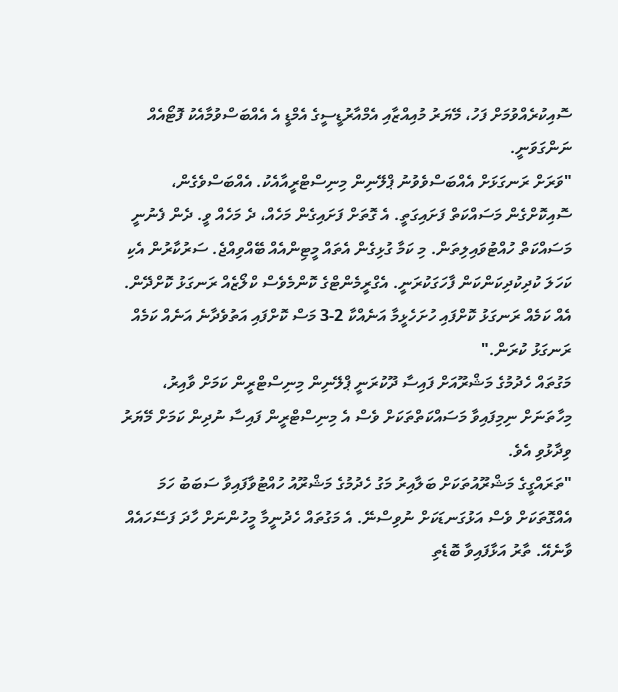ސޮއިކުރެއްވުމަށް ފަހު، މޭޔަރު މުއިއްޒާއި އެމްއާރުޑީސީގެ އެމްޑީ އެ އެއްބަސްވުމާއެކު ފޮޓޯއެއް ނަންގަވަނީ.
"ވަރަށް ރަނގަޅަށް އެއްބަސްވެވުނު ޕްލޭނިން މިނިސްޓްރީއާއެކު. އެއްބަސްވެގެން، ސޮއިކޮށްގެން މަސައްކަތް ފަށައިގަތީ. އެ ގޮތަށް ފަށައިގެން މަހެއް، ދެ މަހެއް ވީ. ދެން ފެނުނީ މަސައްކަތް ހުއްޓުވައިލިތަން. މި ކަމާ ގުޅިގެން އެތައް މީޓިންއެއް ބޭއްވިއްޖެ. ސަރުކާރުން އެކި ކަހަލަ ކުދިކުދިކަންކަން ފާހަގަކުރަނީ. އެގްރީމެންޓްގެ ކޮންމެވެސް ކްލޯޒެއް ރަނގަޅު ކޮށްދޭން. އެއް ކަމެއް ރަނގަޅު ކޮށްފައި ހުށަހެޅީމާ އަނެއްކާ 2-3 މަސް ކޮށްފައި އަތުވެދާނެ އަނެއް ކަމެއް ރަނގަޅު ކުރަން."
މަގުތައް ހެދުމުގެ މަޝްރޫއަށް ފައިސާ ދޫކުރަނީ ޕްލޭނިން މިނިސްޓްރީން ކަމަށް ވާއިރު، މިހާތަނަށް ނިމިފައިވާ މަސައްކަތްތަކަށް ވެސް އެ މިނިސްޓްރީން ފައިސާ ނުދިން ކަމަށް މޭޔަރު ވިދާޅުވި އެވެ.
"ތަރައްގީގެ މަޝްރޫއުތަކަށް ބަލާއިރު މަގު ހެދުމުގެ މަޝްރޫއު ހުއްޓުވާފައިވާ ސަބަބު ހަމަ އެއްގޮތަކަށް ވެސް އަޅުގަނޑަކަށް ނުވިސްނޭ. އެ މަގުތައް ހެދުނީމާ މީހުންނަށް ހާދަ ފަސޭހައެއް ވާނެއޭ. ތާރު އަޅާފައިވާ ބޮޑެތި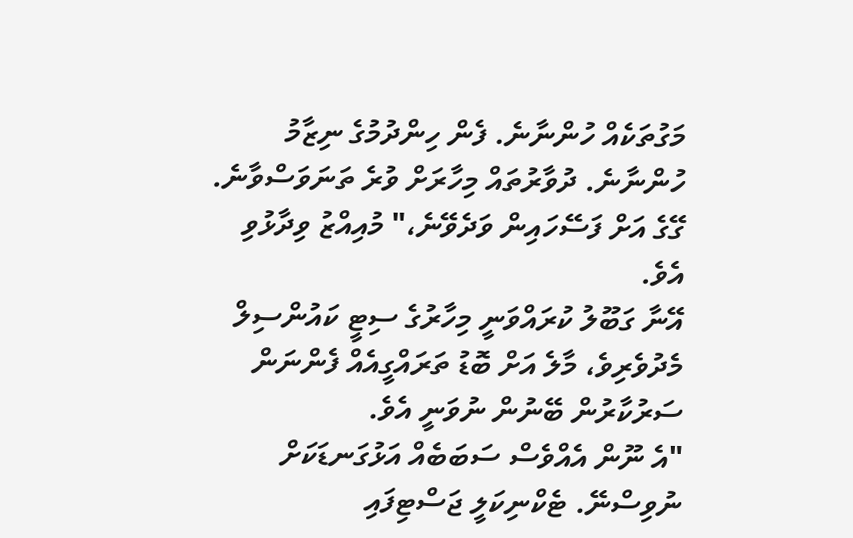މަގުތަކެއް ހުންނާނެ. ފެން ހިންދުމުގެ ނިޒާމު ހުންނާނެ. ދުވާރުތައް މިހާރަށް ވުރެ ތަނަވަސްވާނެ. ގޭގެ އަށް ފަސޭހައިން ވަދެވޭނެ،" މުއިއްޒު ވިދާޅުވި އެވެ.
އޭނާ ގަބޫލު ކުރައްވަނީ މިހާރުގެ ސިޓީ ކައުންސިލް މެދުވެރިވެ، މާލެ އަށް ބޮޑު ތަރައްގީއެއް ފެންނަން ސަރުކާރުން ބޭނުން ނުވަނީ އެވެ.
"އެ ނޫން އެއްވެސް ސަބަބެއް އަޅުގަނޑަކަށް ނުވިސްނޭ. ޓެކްނިކަލީ ޖަސްޓިފައި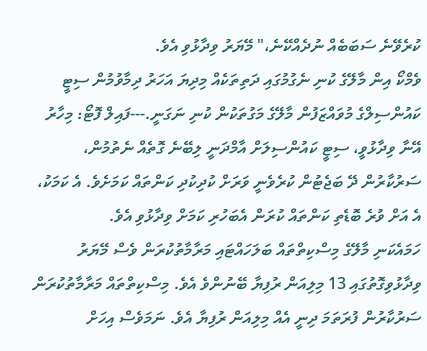ކުރެވޭނެ ސަބަބެއް ނުދެއްކޭނެ،" މޭޔަރު ވިދާޅުވި އެވެ.
ވެމްކޯ އިން މާލޭގެ ކުނި ނެގުމުގައި ދަތިތަކެއް މިދިޔަ އަހަރު ދިމާވުމުން ސިޓީ ކައުންސިލްގެ މުވައްޒަފުން މާލޭގެ މަގުތަކުން ކުނި ނަގަނީ.---ފައިލް ފޮޓޯ: މިހާރު
އޭނާ ވިދާޅުވީ، ސިޓީ ކައުންސިލަށް އާމްދަނީ ލިބޭނެ ގޮތެއް ނެތުމުން، ސަރުކާރުން ދޭ ބަޖެޓުން ކުރެވެނީ ވަރަށް ކުދިކުދި ކަންތައް ކަމަށެވެ. އެ ކަމަކު، އެ އަށް ވުރެ ބޮޑެތި ކަންތައް ކުރަން އެބަހުރި ކަމަށް ވިދާޅުވި އެވެ.
ހަމައެކަނި މާލޭގެ މިސްކިތްތައް ބަލަހައްޓައި މަރާމާތުކުރަން ވެސް މޭޔަރު ވިދާޅުވިގޮތުގައި 13 މިލިއަން ރުފިޔާ ބޭނުންވެ އެވެ. މިސްކިތްތައް މަރާމާތުކުރަން ސަރުކާރުން ފުރަތަމަ ދިނީ އެއް މިލިއަން ރުފިޔާ އެވެ. ނަމަވެސް އިހަށް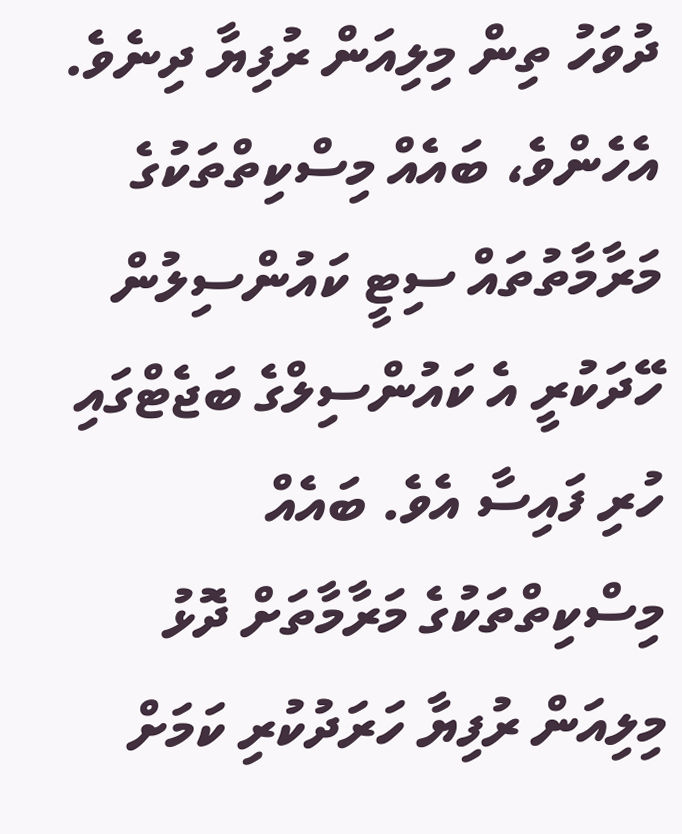ދުވަހު ތިން މިލިއަން ރުފިޔާ ދިނެވެ. އެހެންވެ، ބައެއް މިސްކިތްތަކުގެ މަރާމާތުތައް ސިޓީ ކައުންސިލުން ހޭދަކުރީ އެ ކައުންސިލްގެ ބަޖެޓްގައި ހުރި ފައިސާ އެވެ. ބައެއް މިސްކިތްތަކުގެ މަރާމާތަށް ދޮޅު މިލިއަން ރުފިޔާ ހަރަދުކުރި ކަމަށް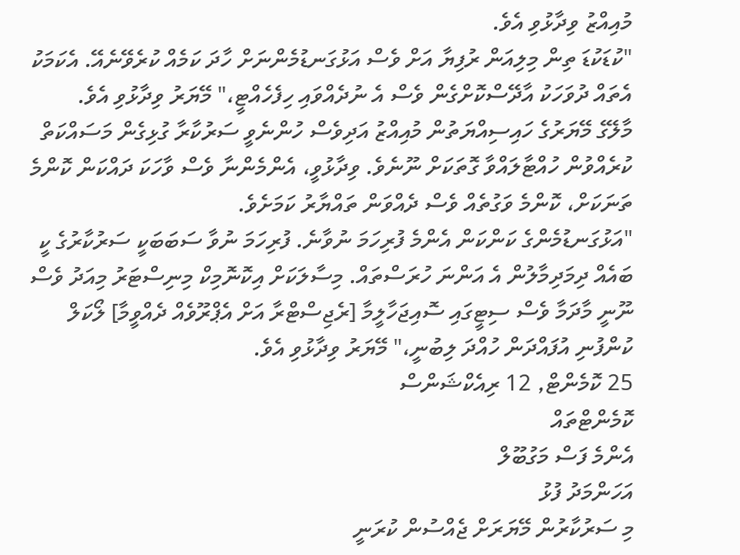މުއިއްޒު ވިދާޅުވި އެވެ.
"ކުޑަކުޑަ ތިން މިލިއަން ރުފިޔާ އަށް ވެސް އަޅުގަނޑުމެންނަށް ހާދަ ކަމެއް ކުރެވޭނެއޭ. އެކަމަކު އެތައް ދުވަހަކު އާދޭސްކޮށްގެން ވެސް އެ ނުދެއްވައި ހިފެހެއްޓީ،" މޭޔަރު ވިދާޅުވި އެވެ.
މާލޭގެ މޭޔަރުގެ ހައިސިއްޔަތުން މުއިއްޒު އަދިވެސް ހުންނެވީ ސަރުކާރާ ގުޅިގެން މަސައްކަތް ކުރެއްވުން ހުއްޓާލައްވާ ގޮތަކަށް ނޫނެވެ. ވިދާޅުވީ، އެންމެންނާ ވެސް ވާހަކަ ދައްކަން ކޮންމެ ތަނަކަށް، ކޮންމެ ވަގުތެއް ވެސް ދެއްވަން ތައްޔާރު ކަމަށެވެ.
"އަޅުގަނޑުމެންގެ ކަންކަން އެންމެ ފުރިހަމަ ނުވާނެ. ފުރިހަމަ ނުވާ ސަބަބަކީ ސަރުކާރުގެ ކީ ބައެއް ދިމަދިމާލުން އެ އަންނަ ހުރަސްތައް. މިސާލަކަށް އިކޮނޮމިކް މިނިސްޓަރު މިއަދު ވެސް ނޫނީ މާދަމާ ވެސް ސިޓީގައި ސޮއިޖަހާލީމާ [ރެޖިސްޓްރާ އަށް އެޕްރޫވެއް ދެއްވީމާ] ލޯކަލް ކުންފުނި އުފައްދަން ހުއްދަ ލިބުނީ،" މޭޔަރު ވިދާޅުވި އެވެ.
25 ކޮމެންޓް, 12 ރިއެކްޝަންސް
ކޮމެންޓްތައް
އެންމެ ފަސް މަގުބޫލް
އަހަންމަދު ފުޅު
މި ސަރުކާރުން މޭޔަރަށް ޖެއްސުން ކުރަނީ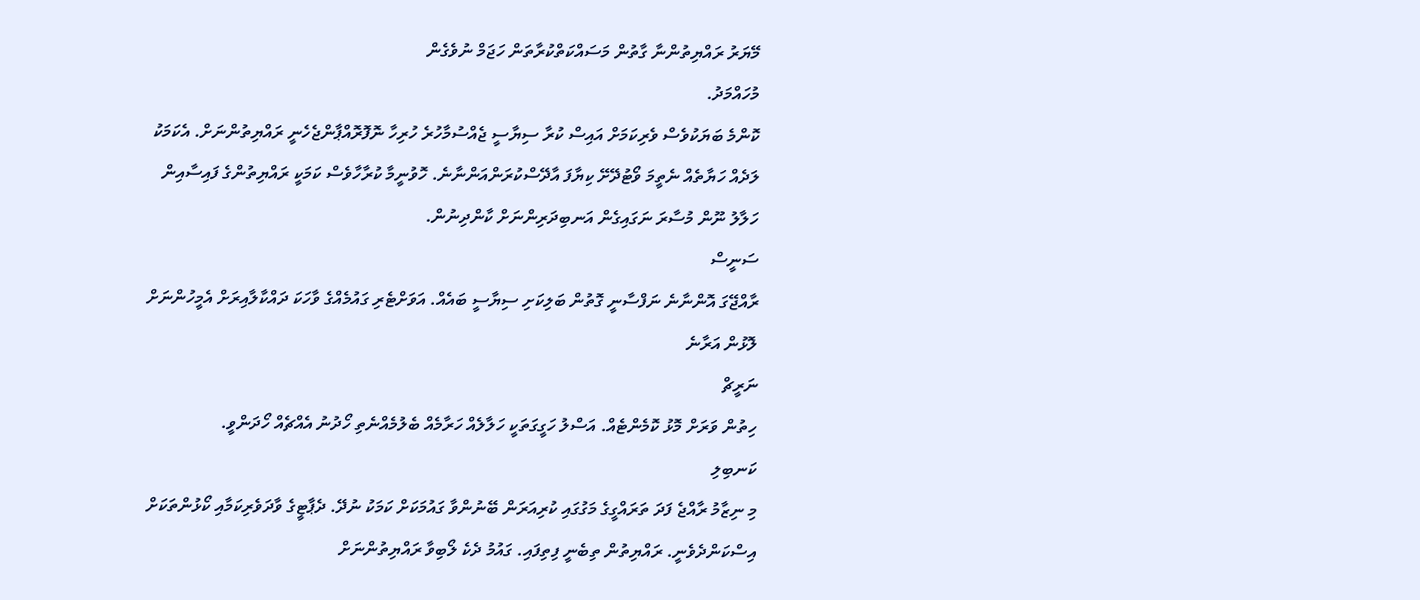މޭޔަރު ރައްޔިތުންނާ ގާތުން މަސައްކަތްކުރާތަން ހަޖަމް ނުވެގެން
މުހައްމަދު.
ކޮންމެ ބަޔަކުވެސް ވެރިކަމަށް އައިސް ކުރާ ސިޔާސީ ޖެއްސުމާހުރެ ހުރިހާ ނޮފޮރޮއްޕާންޖެހެނީ ރައްޔިތުންނަށް. އެކަމަކު ލަދެއް ހަޔާތެއް ނެތީމަ ވޯޓުދޭށޭ ކިޔާފަ އާދޭސްކުރަންއަންނާނެ. ހޮވުނީމާ ކުރާހާވެސް ކަމަކީ ރައްޔިތުންގެ ފައިސާއިން ހަލާލު ނޫން މުސާރަ ނަގައިގެން އަނބިދަރިންނަށް ކާންދިނުން.
ސަނީސް
ރާއްޖޭގަ އޮންނާނެ ނަފްސާނީ ގޮތުން ބަލިކަށި ސިޔާސީ ބައެއް. އަވަށްޓެރި ގައުމެއްގެ ވާހަކަ ދައްކާލާއިރަށް އެމީހުންނަށް ލޮޅުން އަރާނެ
ނަރީޗް
ހިތުން ވަރަށް މޮޅު ކޮމެންޓެއް. އަސްލު ހަގީގަތަކީ ހަލާލެއް ހަރާމެއް ބެލުމެއްނެތި ހޯދުނު އެއްޗެއް ހޯދަންވީ.
ކަނބިލި
މި ނިޒާމު ރާއްޖެ ފަދަ ތަރައްގީގެ މަގުގައި ކުރިއަރަން ބޭނުންވާ ގައުމަކަށް ކަމަކު ނުދޭ. ދެޕާޓީގެ ވާދަވެރިކަމާއި ކޯޅުންތަކަށް އިސްކަންދެވެނީ. ރައްޔިތުން ތިބެނީ ފިތިފައި. ގައުމު ދެކެ ލޯބިވާ ރައްޔިތުންނަށް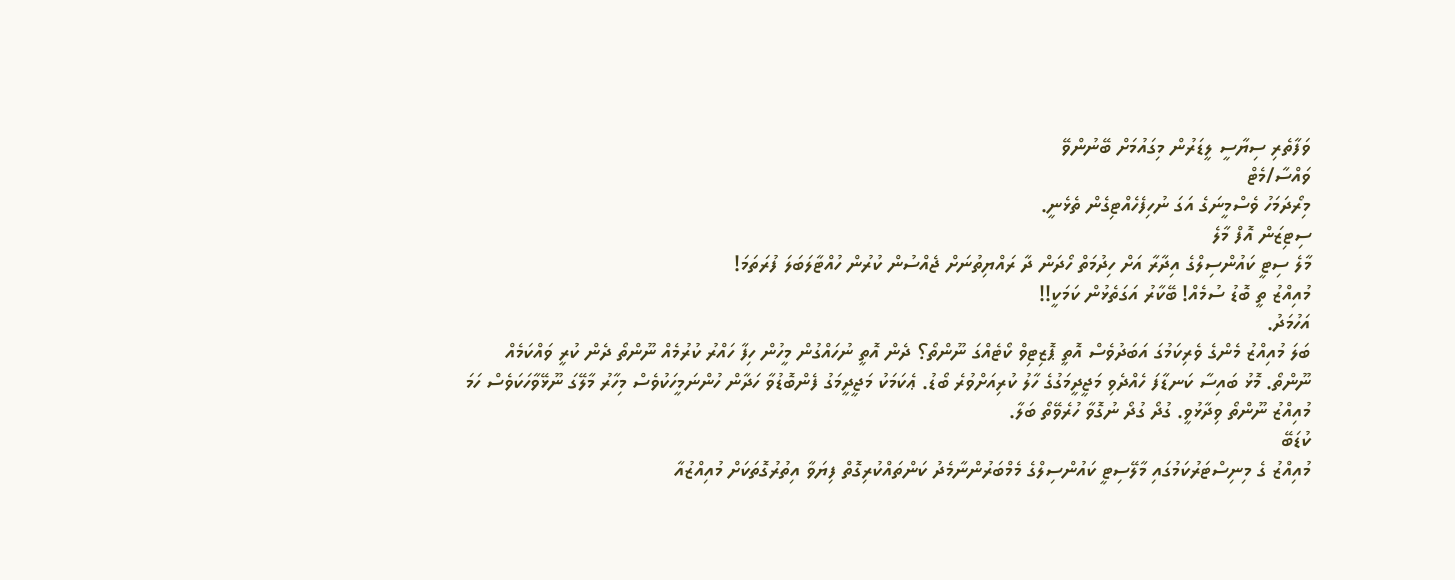ވަފާތެރި ސިޔާސީ ލީޑަރުން މިގައުމަށް ބޭނުންވޭ
ވައްސާ/މެޓް
މިރޯދަމަހު ވެސްމީނަގެ އަގަ ނުހިފެހެއްޓިގެން ތެޅެނީ.
ސިޓިޒަން އޮފް މާލެ
މާލެ ސިޓީ ކައުންސިލްގެ އިދާރާ އަށް ހިދުމަތް ހޯދަން ދާ ރައްޔިތުނަށް ޖެއްސުން ކުރުން ހުއްޓާލަބަލަ ފުރަތަމަ!
މުއިއްޒު ތީ ބޮޑު ސުމެއް! ބޭކާރު އަގަތެޅުން ކަމަކީ!!
އަހުމަދު.
ބަލަ މުއިއްޒު މެންގެ ވެރިކަމުގަ އަބަދުވެސް އޮތީ ޕޮޒިޓިވް ކޯޓެއްގަ ނޫންތޯ؟ ދެން އޮތީ ނުހައްގުން މީހުން ހިފާ ހައްރު ކުރުމެއް ނޫންތޯ ދެން ކުރީ ވައްކަމެއް ނޫންތޯ. މޮޅު ބައިސާ ކަނޑާފަ ހެއްދެވި މަޖީދީމަގުގެ ހާލު ކުރިއަށްވުރެ ބޯޑު. ޢެކަމަކު މަޖީދީމަގު ފެންބޮޑުވާ ހަދާން ހުންނަމީހަކުވެސް މިހާރު މާލޭގަ ނޫޅޭވާހަކަވެސް ހަމަ މުއިއްޒު ނޫންތޯ ވިދާޅުވީ. ގުދޯ ގުދޯ ނުގޮވާ ހުރެވޭތޯ ބަލާ.
ކުޑަބޭ
މުއިއްޒު ގެ މިނިސްޓަރުކަމުގައި މާލޭސިޓީ ކައުންސިލްގެ މެމްބަރުންނާމެދު ކަންތައްކުރިގޮތް ފިޔަވާ އިތުރުގޮތަކަށް މުއިއްޒުއާ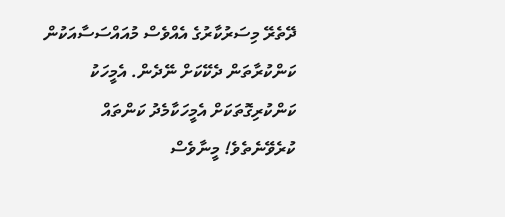ދޭތެރޭ މިސަރުކާރުގެ އެއްވެސް މުއައްސަސާއަކުން ކަންކުރާތަން ދެކޭކަށް ނޭދެން. އެމީހަކު ކަންކުރިގޮތަކަށް އެމީހަކާމެދު ކަންތައް ކުރެވޭނެތެވެ! މީނާވެސް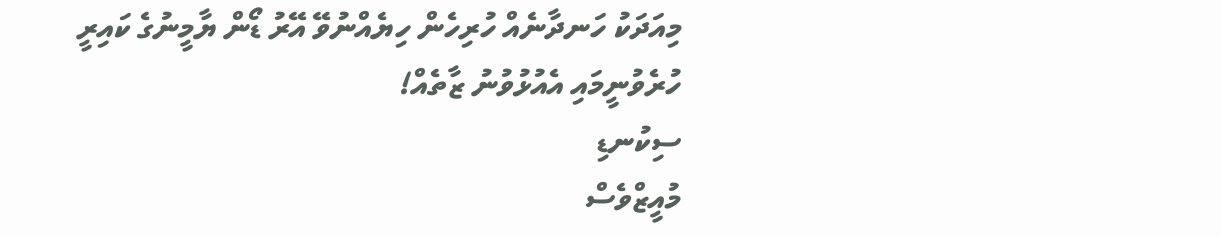މިއަދަކު ހަނދާނެއް ހުރިހެން ހިޔެއްނުވޭ އޭރު ޑޯން ޔާމީނުގެ ކައިރީ ހުރެވުނީމައި އެއުޅުވުނު ޒާތެއް!
ސިކުނޑި
މުއީޒްވެސް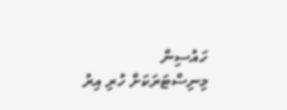ހައުސިން މިނިސްޓަރަކަށް ހުރި އިރު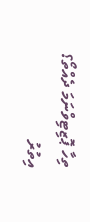ތިހާ ޕޮޒިޓިވްނަމަ ދެއްތޯ؟
އިތުރު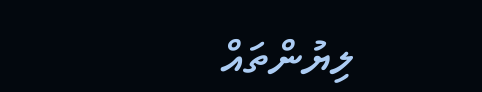ލިޔުންތައް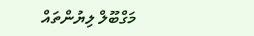މަގްބޫލް ލިޔުންތައް